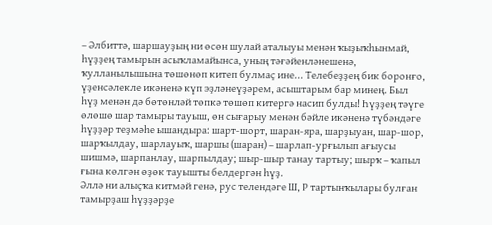– Әлбиттә, шаршауҙың ни өсөн шулай аталыуы менән ҡыҙыҡһынмай, һүҙҙең тамырын асыҡламайынса, уның тәғәйенләнешенә, ҡулланылышына төшөнөп китеп булмаҫ ине... Телебеҙҙең бик боронғо, үҙенсәлекле икәненә күп эҙләнеүҙәрем, асыштарым бар минең. Был һүҙ менән дә бөтөнләй төпкә төшөп китергә насип булды! Һүҙҙең тәүге өлөшө шар тамыры тауыш, өн сығарыу менән бәйле икәненә түбәндәге һүҙҙәр теҙмәһе ышандыра: шарт-шорт, шаран-яра, шарҙыуан, шар-шор, шарҡылдау, шарлауыҡ, шаршы (шаран) – шарлап-урғылып ағыусы шишмә, шарпанлау, шарпылдау; шыр-шыр танау тартыу; шырҡ – ҡапыл ғына көлгән өҙөк тауышты белдергән һүҙ.
Әллә ни алыҫҡа китмәй генә, рус телендәге Ш, Р тартынҡылары булған тамырҙаш һүҙҙәрҙе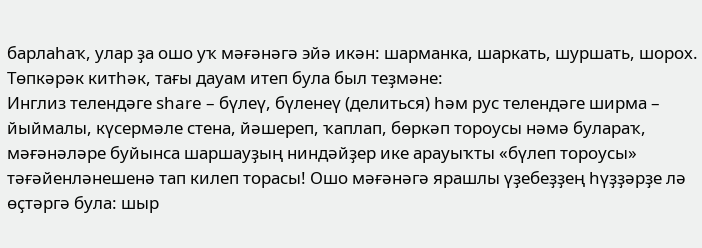барлаһаҡ, улар ҙа ошо уҡ мәғәнәгә эйә икән: шарманка, шаркать, шуршать, шорох.
Төпкәрәк китһәк, тағы дауам итеп була был теҙмәне:
Инглиз телендәге share – бүлеү, бүленеү (делиться) һәм рус телендәге ширма – йыймалы, күсермәле стена, йәшереп, ҡаплап, бөркәп тороусы нәмә булараҡ, мәғәнәләре буйынса шаршауҙың ниндәйҙер ике арауыҡты «бүлеп тороусы» тәғәйенләнешенә тап килеп торасы! Ошо мәғәнәгә ярашлы үҙебеҙҙең һүҙҙәрҙе лә өҫтәргә була: шыр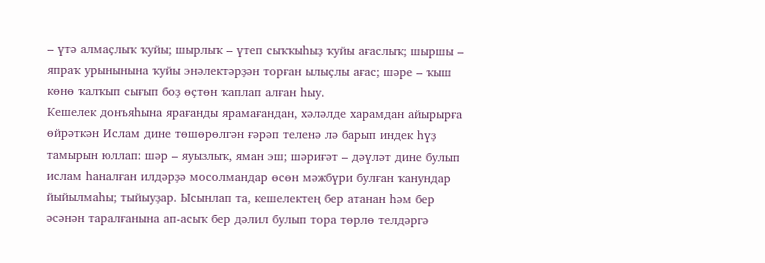– үтә алмаҫлыҡ ҡуйы; шырлыҡ – үтеп сыҡҡыһыҙ ҡуйы ағаслыҡ; шыршы – япраҡ урынынына ҡуйы энәлектәрҙән торған ылыҫлы ағас; шәре – ҡыш көнө ҡалҡып сығып боҙ өҫтөн ҡаплап алған һыу.
Кешелек донъяһына ярағанды ярамағандан, хәләлде харамдан айырырға өйрәткән Ислам дине төшөрөлгән ғәрәп теленә лә барып индек һүҙ тамырын юллап: шәр – яуызлыҡ, яман эш; шәриғәт – дәүләт дине булып ислам һаналған илдәрҙә мосолмандар өсөн мәжбүри булған ҡанундар йыйылмаһы; тыйыуҙар. Ысынлап та, кешелектең бер атанан һәм бер әсәнән таралғанына ап-асыҡ бер дәлил булып тора төрлө телдәргә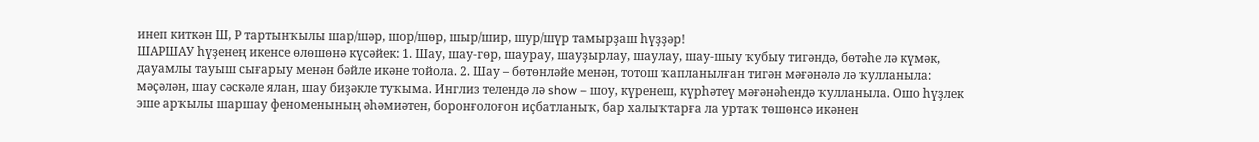инеп киткән Ш, Р тартынҡылы шар/шәр, шор/шөр, шыр/шир, шур/шүр тамырҙаш һүҙҙәр!
ШАРШАУ һүҙенең икенсе өлөшөнә күсәйек: 1. Шау, шау-гөр, шаурау, шауҙырлау, шаулау, шау-шыу ҡубыу тигәндә, бөтәһе лә күмәк, дауамлы тауыш сығарыу менән бәйле икәне тойола. 2. Шау – бөтөнләйе менән, тотош ҡапланылған тигән мәғәнәлә лә ҡулланыла: мәҫәлән, шау сәскәле ялан, шау биҙәкле туҡыма. Инглиз телендә лә show – шоу, күренеш, күрһәтеү мәғәнәһендә ҡулланыла. Ошо һүҙлек эше арҡылы шаршау феноменының әһәмиәтен, боронғолоғон иҫбатланыҡ, бар халыҡтарға ла уртаҡ төшөнсә икәнен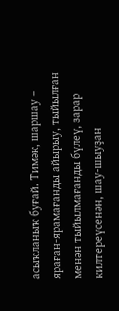асыҡланыҡ буғай. Тимәк, шаршау – яраған-ярамағанды айырыу, тыйылған менән тыйылмағанды бүлеү, зарар килтереүсенән, шау-шыуҙан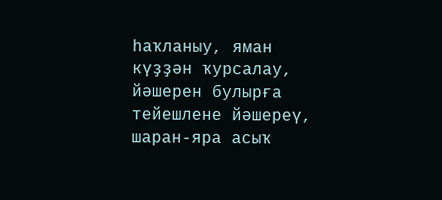һаҡланыу, яман күҙҙән ҡурсалау, йәшерен булырға тейешлене йәшереү, шаран-яра асыҡ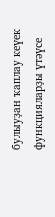булыуҙан ҡаплау кеүек функцияларҙы үтәүсе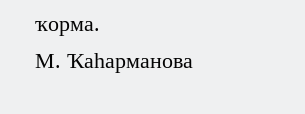ҡорма.
М. Ҡаһарманова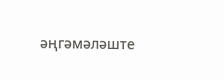әңгәмәләште